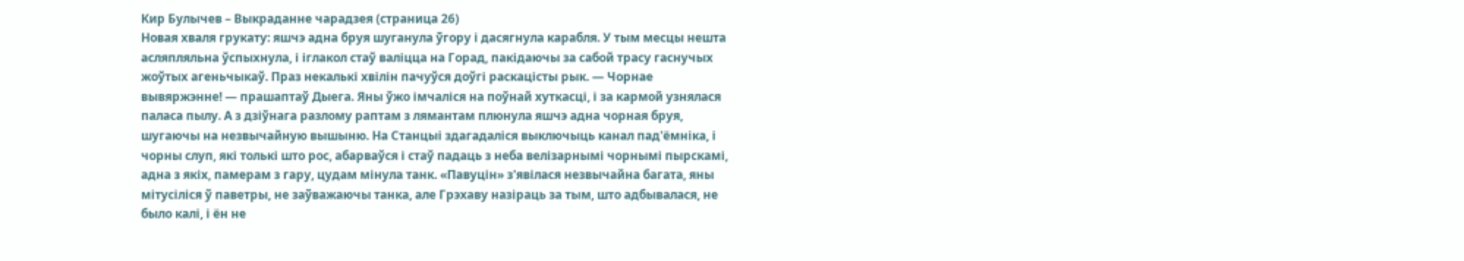Кир Булычев – Выкраданне чарадзея (страница 26)
Новая хваля грукату: яшчэ адна бруя шуганула ўгору і дасягнула карабля. У тым месцы нешта асляпляльна ўспыхнула, і іглакол стаў валіцца на Горад, пакідаючы за сабой трасу гаснучых жоўтых агеньчыкаў. Праз некалькі хвілін пачуўся доўгі раскацісты рык. — Чорнае вывяржэнне! — прашаптаў Дыега. Яны ўжо імчаліся на поўнай хуткасці, і за кармой узнялася паласа пылу. А з дзіўнага разлому раптам з лямантам плюнула яшчэ адна чорная бруя, шугаючы на незвычайную вышыню. На Станцыі здагадаліся выключыць канал пад'ёмніка, і чорны слуп, які толькі што рос, абарваўся і стаў падаць з неба велізарнымі чорнымі пырскамі, адна з якіх, памерам з гару, цудам мінула танк. «Павуцін» з'явілася незвычайна багата, яны мітусіліся ў паветры, не заўважаючы танка, але Грэхаву назіраць за тым, што адбывалася, не было калі, і ён не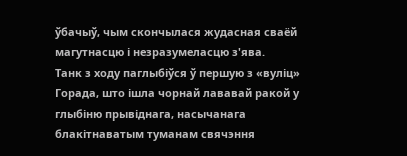ўбачыў, чым скончылася жудасная сваёй магутнасцю і незразумеласцю з'ява.
Танк з ходу паглыбіўся ў першую з «вуліц» Горада, што ішла чорнай лававай ракой у глыбіню прывіднага, насычанага блакітнаватым туманам свячэння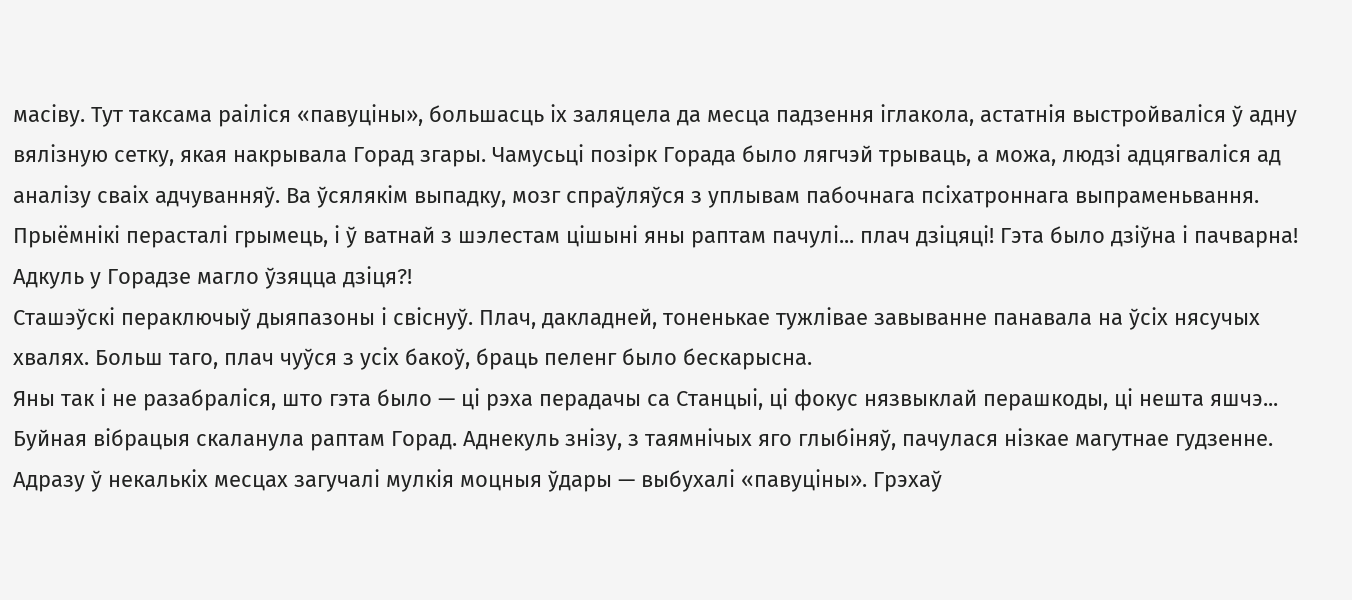масіву. Тут таксама раіліся «павуціны», большасць іх заляцела да месца падзення іглакола, астатнія выстройваліся ў адну вялізную сетку, якая накрывала Горад згары. Чамусьці позірк Горада было лягчэй трываць, а можа, людзі адцягваліся ад аналізу сваіх адчуванняў. Ва ўсялякім выпадку, мозг спраўляўся з уплывам пабочнага псіхатроннага выпраменьвання. Прыёмнікі перасталі грымець, і ў ватнай з шэлестам цішыні яны раптам пачулі... плач дзіцяці! Гэта было дзіўна і пачварна! Адкуль у Горадзе магло ўзяцца дзіця?!
Сташэўскі пераключыў дыяпазоны і свіснуў. Плач, дакладней, тоненькае тужлівае завыванне панавала на ўсіх нясучых хвалях. Больш таго, плач чуўся з усіх бакоў, браць пеленг было бескарысна.
Яны так і не разабраліся, што гэта было — ці рэха перадачы са Станцыі, ці фокус нязвыклай перашкоды, ці нешта яшчэ... Буйная вібрацыя скаланула раптам Горад. Аднекуль знізу, з таямнічых яго глыбіняў, пачулася нізкае магутнае гудзенне. Адразу ў некалькіх месцах загучалі мулкія моцныя ўдары — выбухалі «павуціны». Грэхаў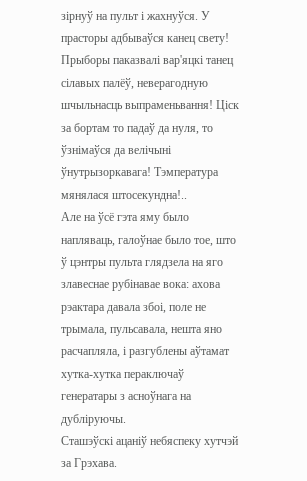зірнуў на пульт і жахнуўся. У прасторы адбываўся канец свету! Прыборы паказвалі вар'яцкі танец сілавых палёў, неверагодную шчыльнасць выпраменьвання! Ціск за бортам то падаў да нуля, то ўзнімаўся да велічыні ўнутрызоркавага! Тэмпература мянялася штосекундна!..
Але на ўсё гэта яму было напляваць, галоўнае было тое, што ў цэнтры пульта глядзела на яго злавеснае рубінавае вока: ахова рэактара давала збоі, поле не трымала, пульсавала, нешта яно расчапляла, і разгублены аўтамат хутка-хутка пераключаў генератары з асноўнага на дубліруючы.
Сташэўскі ацаніў небяспеку хутчэй за Грэхава.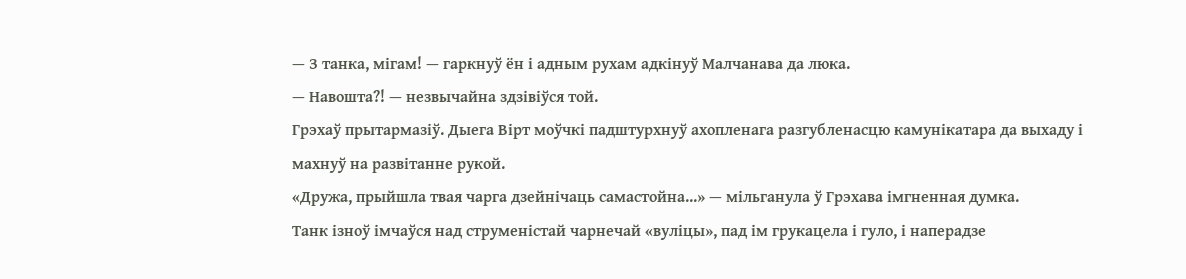— З танка, мігам! — гаркнуў ён і адным рухам адкінуў Малчанава да люка.
— Навошта?! — незвычайна здзівіўся той.
Грэхаў прытармазіў. Дыега Вірт моўчкі падштурхнуў ахопленага разгубленасцю камунікатара да выхаду і махнуў на развітанне рукой.
«Дружа, прыйшла твая чарга дзейнічаць самастойна...» — мільганула ў Грэхава імгненная думка.
Танк ізноў імчаўся над струменістай чарнечай «вуліцы», пад ім грукацела і гуло, і наперадзе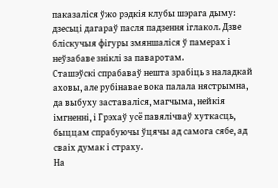паказаліся ўжо рэдкія клубы шэрага дыму: дзесьці дагараў пасля падзення іглакол. Дзве бліскучыя фігуры змяншаліся ў памерах і неўзабаве зніклі за паваротам.
Сташэўскі спрабаваў нешта зрабіць з наладкай аховы, але рубінавае вока палала нястрымна, да выбуху заставаліся, магчыма, нейкія імгненні, і Грэхаў усё павялічваў хуткасць, быццам спрабуючы ўцячы ад самога сябе, ад сваіх думак і страху.
На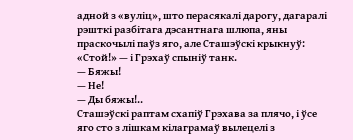адной з «вуліц», што перасякалі дарогу, дагаралі рэшткі разбітага дэсантнага шлюпа, яны праскочылі паўз яго, але Сташэўскі крыкнуў: «Стой!» — і Грэхаў спыніў танк.
— Бяжы!
— Не!
— Ды бяжы!..
Сташэўскі раптам схапіў Грэхава за плячо, і ўсе яго сто з лішкам кілаграмаў вылецелі з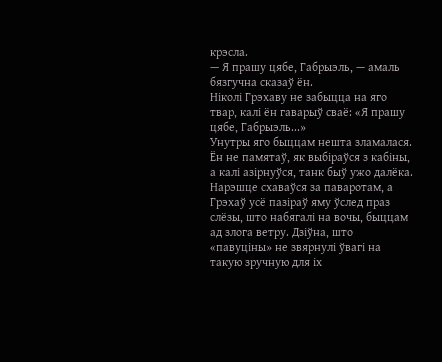крэсла.
— Я прашу цябе, Габрыэль, — амаль бязгучна сказаў ён.
Ніколі Грэхаву не забыцца на яго твар, калі ён гаварыў сваё: «Я прашу цябе, Габрыэль...»
Унутры яго быццам нешта зламалася. Ён не памятаў, як выбіраўся з кабіны, а калі азірнуўся, танк быў ужо далёка. Нарэшце схаваўся за паваротам, а Грэхаў усё пазіраў яму ўслед праз слёзы, што набягалі на вочы, быццам ад злога ветру. Дзіўна, што «павуціны» не звярнулі ўвагі на такую зручную для іх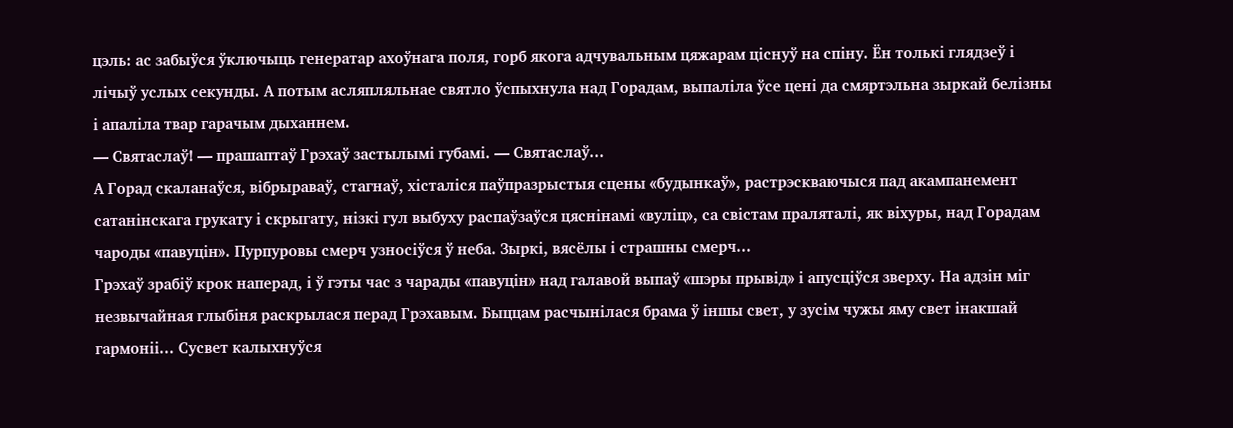цэль: ас забыўся ўключыць генератар ахоўнага поля, горб якога адчувальным цяжарам ціснуў на спіну. Ён толькі глядзеў і лічыў услых секунды. А потым асляпляльнае святло ўспыхнула над Горадам, выпаліла ўсе цені да смяртэльна зыркай белізны і апаліла твар гарачым дыханнем.
— Святаслаў! — прашаптаў Грэхаў застылымі губамі. — Святаслаў...
А Горад скаланаўся, вібрыраваў, стагнаў, хісталіся паўпразрыстыя сцены «будынкаў», растрэскваючыся пад акампанемент сатанінскага грукату і скрыгату, нізкі гул выбуху распаўзаўся цяснінамі «вуліц», са свістам праляталі, як віхуры, над Горадам чароды «павуцін». Пурпуровы смерч узносіўся ў неба. Зыркі, вясёлы і страшны смерч...
Грэхаў зрабіў крок наперад, і ў гэты час з чарады «павуцін» над галавой выпаў «шэры прывід» і апусціўся зверху. На адзін міг незвычайная глыбіня раскрылася перад Грэхавым. Быццам расчынілася брама ў іншы свет, у зусім чужы яму свет інакшай гармоніі... Сусвет калыхнуўся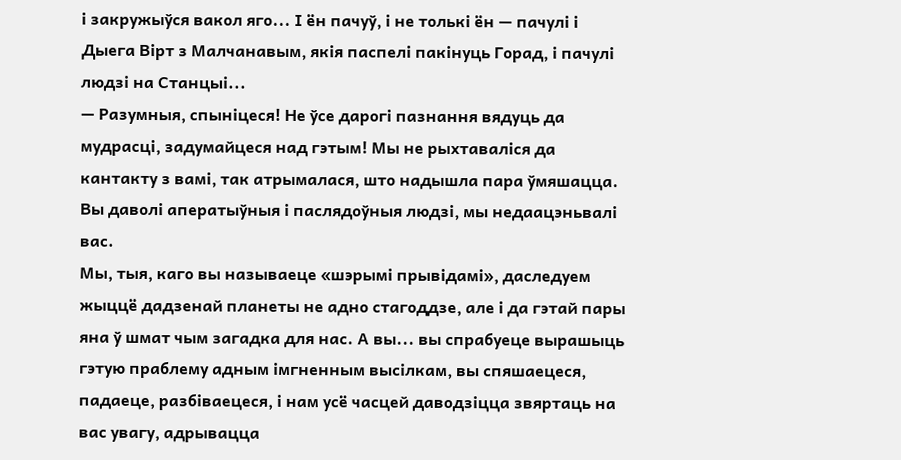і закружыўся вакол яго... І ён пачуў, і не толькі ён — пачулі і Дыега Вірт з Малчанавым, якія паспелі пакінуць Горад, і пачулі людзі на Станцыі...
— Разумныя, спыніцеся! Не ўсе дарогі пазнання вядуць да мудрасці, задумайцеся над гэтым! Мы не рыхтаваліся да кантакту з вамі, так атрымалася, што надышла пара ўмяшацца. Вы даволі аператыўныя і паслядоўныя людзі, мы недаацэньвалі вас.
Мы, тыя, каго вы называеце «шэрымі прывідамі», даследуем жыццё дадзенай планеты не адно стагоддзе, але і да гэтай пары яна ў шмат чым загадка для нас. А вы... вы спрабуеце вырашыць гэтую праблему адным імгненным высілкам, вы спяшаецеся, падаеце, разбіваецеся, і нам усё часцей даводзіцца звяртаць на вас увагу, адрывацца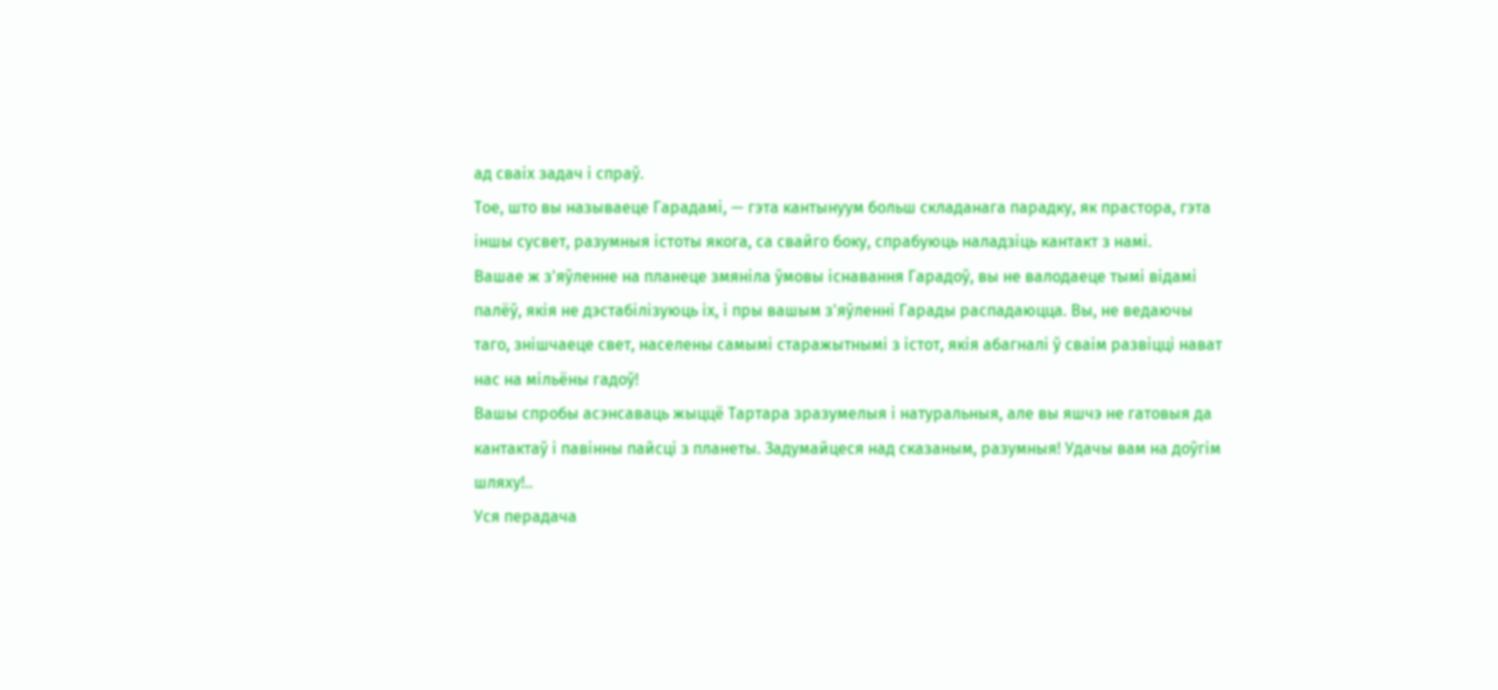ад сваіх задач і спраў.
Тое, што вы называеце Гарадамі, — гэта кантынуум больш складанага парадку, як прастора, гэта іншы сусвет, разумныя істоты якога, са свайго боку, спрабуюць наладзіць кантакт з намі.
Вашае ж з'яўленне на планеце змяніла ўмовы існавання Гарадоў, вы не валодаеце тымі відамі палёў, якія не дэстабілізуюць іх, і пры вашым з'яўленні Гарады распадаюцца. Вы, не ведаючы таго, знішчаеце свет, населены самымі старажытнымі з істот, якія абагналі ў сваім развіцці нават нас на мільёны гадоў!
Вашы спробы асэнсаваць жыццё Тартара зразумелыя і натуральныя, але вы яшчэ не гатовыя да кантактаў і павінны пайсці з планеты. Задумайцеся над сказаным, разумныя! Удачы вам на доўгім шляху!..
Уся перадача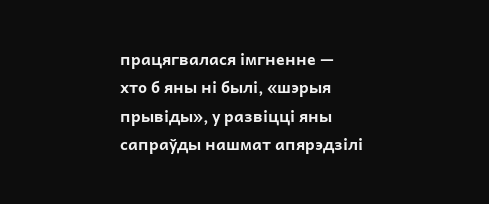працягвалася імгненне — хто б яны ні былі, «шэрыя прывіды», у развіцці яны сапраўды нашмат апярэдзілі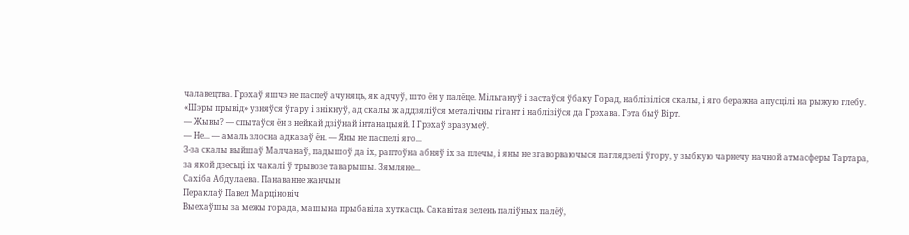чалавецтва. Грэхаў яшчэ не паспеў ачуняць, як адчуў, што ён у палёце. Мільгануў і застаўся ўбаку Горад, наблізіліся скалы, і яго беражна апусцілі на рыжую глебу. «Шэры прывід» узняўся ўгару і знікнуў, ад скалы ж аддзяліўся металічны гігант і наблізіўся да Грэхава. Гэта быў Вірт.
— Жывы? — спытаўся ён з нейкай дзіўнай інтанацыяй. І Грэхаў зразумеў.
— Не... — амаль злосна адказаў ён. — Яны не паспелі яго...
З-за скалы выйшаў Малчанаў, падышоў да іх, раптоўна абняў іх за плечы, і яны не згаворваючыся паглядзелі ўгору, у зыбкую чарнечу начной атмасферы Тартара, за якой дзесьці іх чакалі ў трывозе таварышы. Зямляне...
Сахіба Абдулаева. Панаванне жанчын
Пераклаў Павел Марціновіч
Выехаўшы за межы горада, машына прыбавіла хуткасць. Сакавітая зелень паліўных палёў,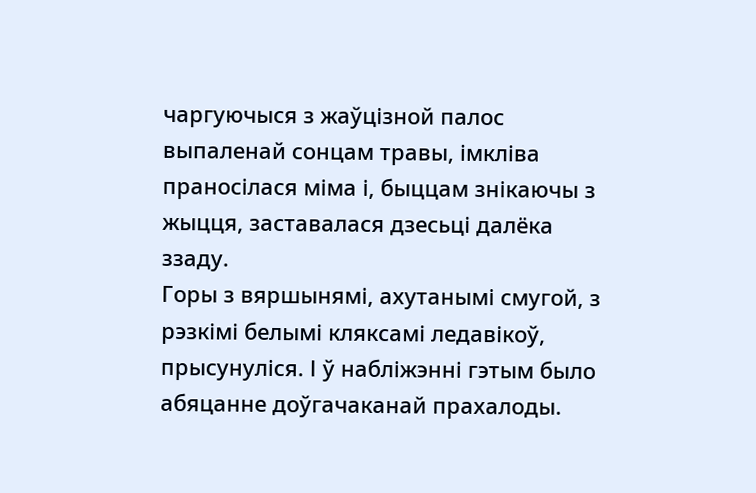чаргуючыся з жаўцізной палос выпаленай сонцам травы, імкліва праносілася міма і, быццам знікаючы з жыцця, заставалася дзесьці далёка ззаду.
Горы з вяршынямі, ахутанымі смугой, з рэзкімі белымі кляксамі ледавікоў, прысунуліся. І ў набліжэнні гэтым было абяцанне доўгачаканай прахалоды.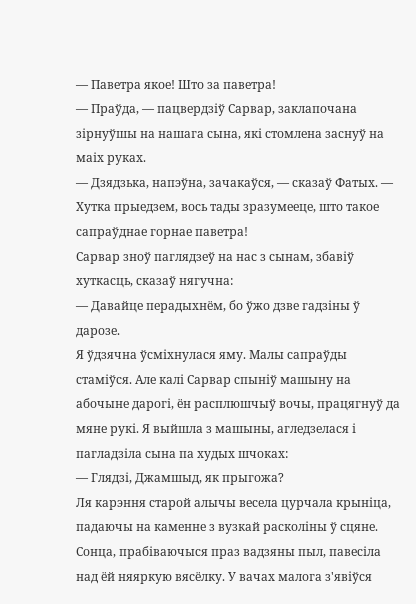— Паветра якое! Што за паветра!
— Праўда, — пацвердзіў Сарвар, заклапочана зірнуўшы на нашага сына, які стомлена заснуў на маіх руках.
— Дзядзька, напэўна, зачакаўся, — сказаў Фатых. — Хутка прыедзем, вось тады зразумееце, што такое сапраўднае горнае паветра!
Сарвар зноў паглядзеў на нас з сынам, збавіў хуткасць, сказаў нягучна:
— Давайце перадыхнём, бо ўжо дзве гадзіны ў дарозе.
Я ўдзячна ўсміхнулася яму. Малы сапраўды стаміўся. Але калі Сарвар спыніў машыну на абочыне дарогі, ён расплюшчыў вочы, працягнуў да мяне рукі. Я выйшла з машыны, агледзелася і пагладзіла сына па худых шчоках:
— Глядзі, Джамшыд, як прыгожа?
Ля карэння старой алычы весела цурчала крыніца, падаючы на каменне з вузкай расколіны ў сцяне. Сонца, прабіваючыся праз вадзяны пыл, павесіла над ёй няяркую вясёлку. У вачах малога з'явіўся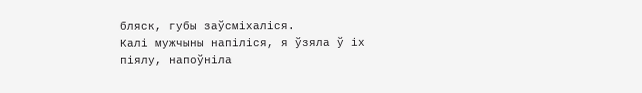бляск, губы заўсміхаліся.
Калі мужчыны напіліся, я ўзяла ў іх піялу, напоўніла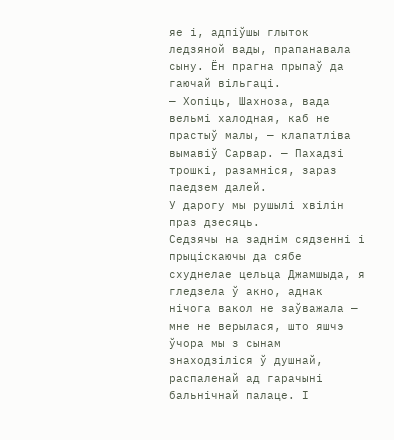яе і, адпіўшы глыток ледзяной вады, прапанавала сыну. Ён прагна прыпаў да гаючай вільгаці.
— Хопіць, Шахноза, вада вельмі халодная, каб не прастыў малы, — клапатліва вымавіў Сарвар. — Пахадзі трошкі, разамніся, зараз паедзем далей.
У дарогу мы рушылі хвілін праз дзесяць.
Седзячы на заднім сядзенні і прыціскаючы да сябе схуднелае цельца Джамшыда, я гледзела ў акно, аднак нічога вакол не заўважала — мне не верылася, што яшчэ ўчора мы з сынам знаходзіліся ў душнай, распаленай ад гарачыні бальнічнай палаце. І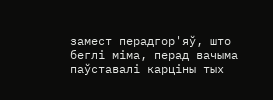замест перадгор'яў, што беглі міма, перад вачыма паўставалі карціны тых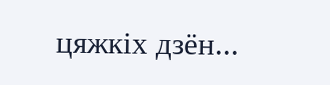цяжкіх дзён...